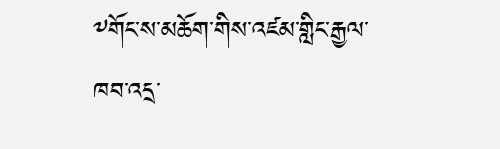༸གོང་ས་མཆོག་གིས་འཛམ་གླིང་རྒྱལ་ཁབ་འདྲ་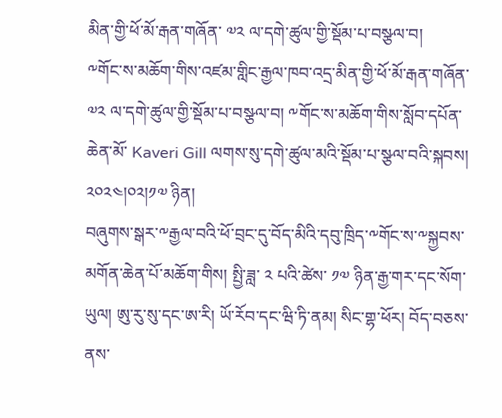མིན་གྱི་ཕོ་མོ་རྒན་གཞོན་ ༧༢ ལ་དགེ་ཚུལ་གྱི་སྡོམ་པ་བསྩལ་བ།
༸གོང་ས་མཆོག་གིས་འཛམ་གླིང་རྒྱལ་ཁབ་འདྲ་མིན་གྱི་ཕོ་མོ་རྒན་གཞོན་ ༧༢ ལ་དགེ་ཚུལ་གྱི་སྡོམ་པ་བསྩལ་བ། ༸གོང་ས་མཆོག་གིས་སློབ་དཔོན་ཆེན་མོ་ Kaveri Gill ལགས་སུ་དགེ་ཚུལ་མའི་སྡོམ་པ་སྩལ་བའི་སྐབས། ༢༠༢༤།༠༢།༡༧ ཉིན།
བཞུགས་སྒར་༸རྒྱལ་བའི་ཕོ་བྲང་དུ་བོད་མིའི་དབུ་ཁྲིད་༸གོང་ས་༸སྐྱབས་མགོན་ཆེན་པོ་མཆོག་གིས། སྤྱི་ཟླ་ ༢ པའི་ཚེས་ ༡༧ ཉིན་རྒྱ་གར་དང་སོག་ཡུལ། ཨུ་རུ་སུ་དང་ཨ་རི། ཡོ་རོབ་དང་ཝི་ཏི་ནམ། སིང་གྷ་ཕོར། བོད་བཅས་ནས་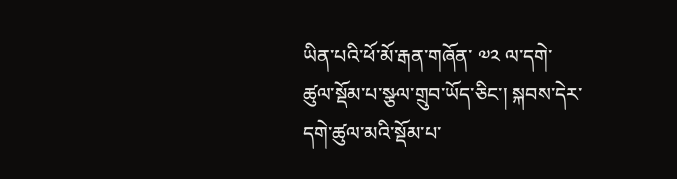ཡིན་པའི་ཕོ་མོ་རྒན་གཞོན་ ༧༢ ལ་དགེ་ཚུལ་སྡོམ་པ་སྩལ་གྲུབ་ཡོད་ཅིང་། སྐབས་དེར་དགེ་ཚུལ་མའི་སྡོམ་པ་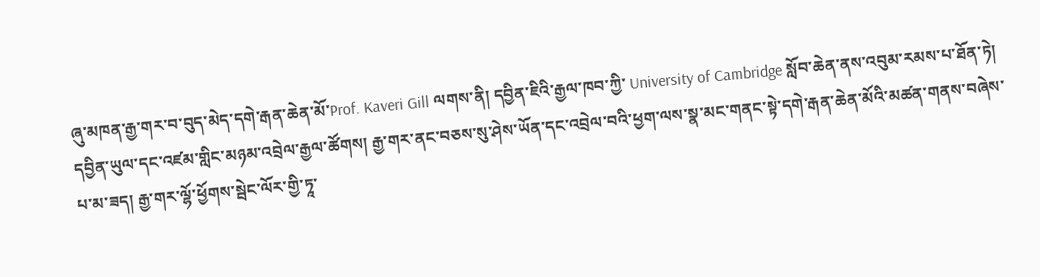ཞུ་མཁན་རྒྱ་གར་བ་བུད་མེད་དགེ་རྒན་ཆེན་མོ་Prof. Kaveri Gill ལགས་ནི། དབྱིན་ཇིའི་རྒྱལ་ཁབ་ཀྱི་ University of Cambridge སློབ་ཆེན་ནས་འབུམ་རམས་པ་ཐོན་ཏེ། དབྱིན་ཡུལ་དང་འཛམ་གླིང་མཉམ་འབྲེལ་རྒྱལ་ཚོགས། རྒྱ་གར་ནང་བཅས་སུ་ཤེས་ཡོན་དང་འབྲེལ་བའི་ཕྱག་ལས་སྣ་མང་གནང་སྟེ་དགེ་རྒན་ཆེན་མོའི་མཚན་གནས་བཞེས་པ་མ་ཟད། རྒྱ་གར་ལྷོ་ཕྱོགས་སྦེང་ལོར་གྱི་ཏཱ་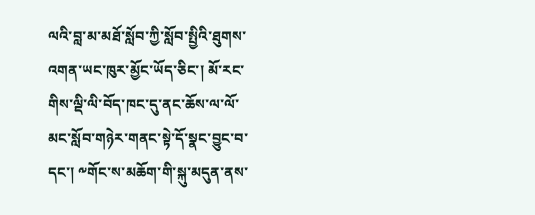ལའི་བླ་མ་མཐོ་སློབ་ཀྱི་སློབ་སྤྱིའི་ཐུགས་འགན་ཡང་ཁུར་མྱོང་ཡོད་ཅིང་། མོ་རང་གིས་ལྡི་ལི་བོད་ཁང་དུ་ནང་ཆོས་ལ་ལོ་མང་སློབ་གཉེར་གནང་སྟེ་དོ་སྣང་བྱུང་བ་དང་། ༸གོང་ས་མཆོག་གི་སྐུ་མདུན་ནས་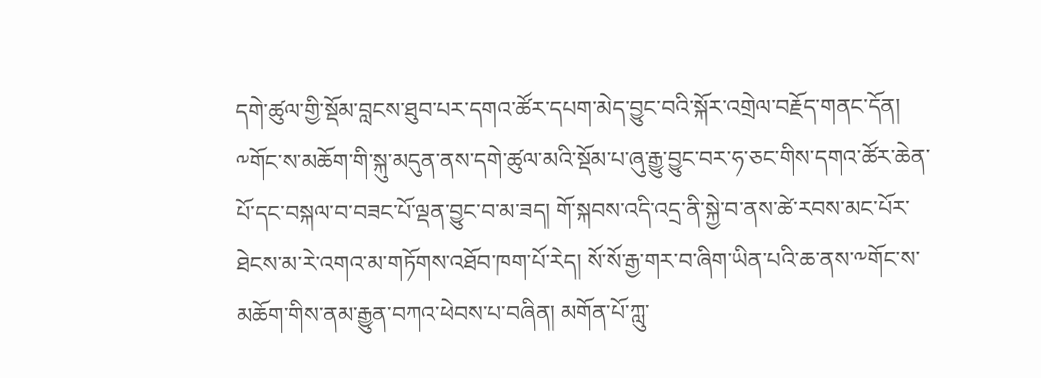དགེ་ཚུལ་གྱི་སྡོམ་བླངས་ཐུབ་པར་དགའ་ཚོར་དཔག་མེད་བྱུང་བའི་སྐོར་འགྲེལ་བརྗོད་གནང་དོན།
༸གོང་ས་མཆོག་གི་སྐུ་མདུན་ནས་དགེ་ཚུལ་མའི་སྡོམ་པ་ཞུ་རྒྱུ་བྱུང་བར་ཧ་ཅང་གིས་དགའ་ཚོར་ཆེན་པོ་དང་བསྐལ་བ་བཟང་པོ་ལྡན་བྱུང་བ་མ་ཟད། གོ་སྐབས་འདི་འདྲ་ནི་སྐྱེ་བ་ནས་ཚེ་རབས་མང་པོར་ཐེངས་མ་རེ་འགའ་མ་གཏོགས་འཐོབ་ཁག་པོ་རེད། སོ་སོ་རྒྱ་གར་བ་ཞིག་ཡིན་པའི་ཆ་ནས་༸གོང་ས་མཆོག་གིས་ནམ་རྒྱུན་བཀའ་ཕེབས་པ་བཞིན། མགོན་པོ་ཀླུ་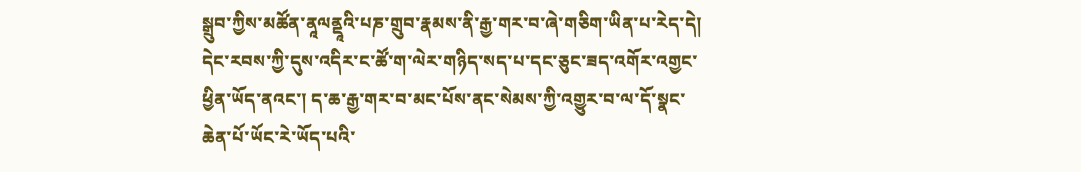སྒྲུབ་ཀྱིས་མཚོན་ནཱལནྡཱའི་པཎ་གྲུབ་རྣམས་ནི་རྒྱ་གར་བ་ཞེ་གཅིག་ཡིན་པ་རེད་དེ། དེང་རབས་ཀྱི་དུས་འདིར་ང་ཚོ་ག་ལེར་གཉིད་སད་པ་དང་ཅུང་ཟད་འགོར་འགྱང་ཕྱིན་ཡོད་ནའང་། ད་ཆ་རྒྱ་གར་བ་མང་པོས་ནང་སེམས་ཀྱི་འགྱུར་བ་ལ་དོ་སྣང་ཆེན་པོ་ཡོང་རེ་ཡོད་པའི་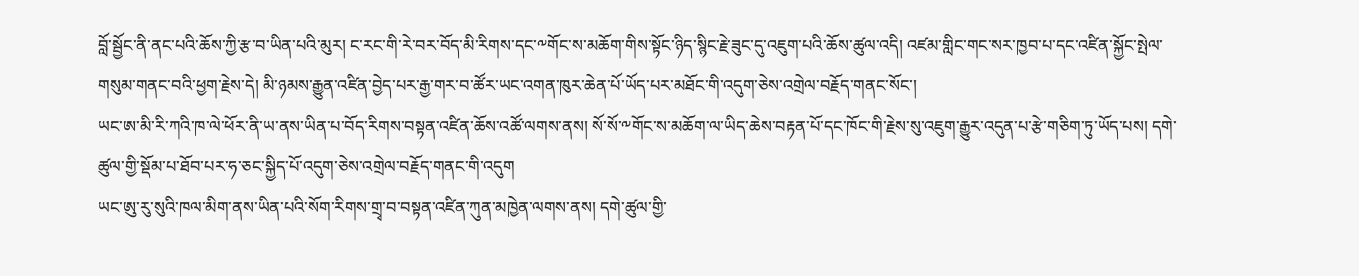བློ་སྦྱོང་ནི་ནང་པའི་ཆོས་ཀྱི་རྩ་བ་ཡིན་པའི་མུར། ང་རང་གི་རེ་བར་བོད་མི་རིགས་དང་༸གོང་ས་མཆོག་གིས་སྟོང་ཉིད་སྙིང་རྗེ་ཟུང་དུ་འཇུག་པའི་ཆོས་ཚུལ་འདི། འཛམ་གླིང་གང་སར་ཁྱབ་པ་དང་འཛིན་སྐྱོང་སྤེལ་གསུམ་གནང་བའི་ཕྱག་རྗེས་དེ། མི་ཉམས་རྒྱུན་འཛིན་བྱེད་པར་རྒྱ་གར་བ་ཚོར་ཡང་འགན་ཁུར་ཆེན་པོ་ཡོད་པར་མཐོང་གི་འདུག་ཅེས་འགྲེལ་བརྗོད་གནང་སོང་།
ཡང་ཨ་མི་རི་ཀའི་ཁ་ལེ་ཕོར་ནི་ཡ་ནས་ཡིན་པ་བོད་རིགས་བསྟན་འཛིན་ཆོས་འཚོ་ལགས་ནས། སོ་སོ་༸གོང་ས་མཆོག་ལ་ཡིད་ཆེས་བརྟན་པོ་དང་ཁོང་གི་རྗེས་སུ་འཇུག་རྒྱུར་འདུན་པ་རྩེ་གཅིག་ཏུ་ཡོད་པས། དགེ་ཚུལ་གྱི་སྡོམ་པ་ཐོབ་པར་ཧ་ཅང་སྐྱིད་པོ་འདུག་ཅེས་འགྲེལ་བརྗོད་གནང་གི་འདུག
ཡང་ཨུ་རུ་སུའི་ཁལ་མིག་ནས་ཡིན་པའི་སོག་རིགས་གྲྭ་བ་བསྟན་འཛིན་ཀུན་མཁྱེན་ལགས་ནས། དགེ་ཚུལ་གྱི་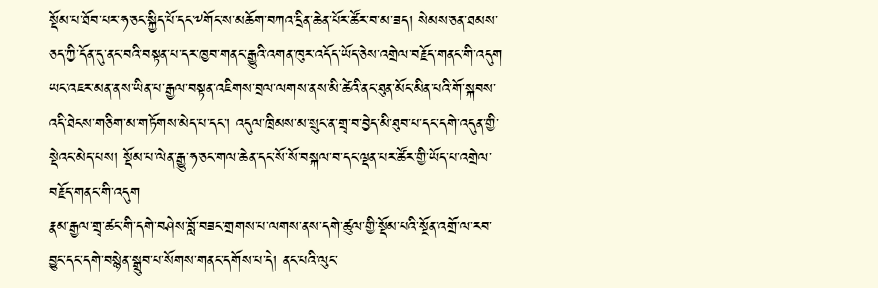སྡོམ་པ་ཐོབ་པར་ཧ་ཅང་སྐྱིད་པོ་དང་༸གོང་ས་མཆོག་བཀའ་དྲིན་ཆེན་པོར་ཚོར་བ་མ་ཟད། སེམས་ཅན་ཐམས་ཅད་ཀྱི་དོན་དུ་ནང་བའི་བསྟན་པ་དར་ཁྱབ་གནང་རྒྱུའི་འགན་ཁུར་འདོད་ཡོད་ཅེས་འགྲེལ་བརྗོད་གནང་གི་འདུག
ཡང་འཇར་མན་ནས་ཡིན་པ་རྒྱལ་བསྟན་འཇིགས་བྲལ་ལགས་ནས་མི་ཚེའི་ནང་ཐུན་མོང་མིན་པའི་གོ་སྐབས་འདི་ཐེངས་གཅིག་མ་གཏོགས་མེད་པ་དང་། འདུལ་ཁྲིམས་མ་སྲུང་ན་གྲྭ་བ་བྱེད་མི་ཐུབ་པ་དང་དགེ་འདུན་གྱི་སྡེའང་མེད་པས། སྡོམ་པ་ལེན་རྒྱུ་ཧ་ཅང་གལ་ཆེན་དང་སོ་སོ་བསྐལ་བ་དང་ལྡན་པར་ཚོར་གྱི་ཡོད་པ་འགྲེལ་བརྗོད་གནང་གི་འདུག
རྣམ་རྒྱལ་གྲྭ་ཚང་གི་དགེ་བཤེས་བློ་བཟང་གྲགས་པ་ལགས་ནས་དགེ་ཚུལ་གྱི་སྡོམ་པའི་སྔོན་འགྲོ་ལ་རབ་བྱུང་དང་དགེ་བསྙེན་སྒྲུབ་པ་སོགས་གནང་དགོས་པ་དེ། ནང་པའི་ལུང་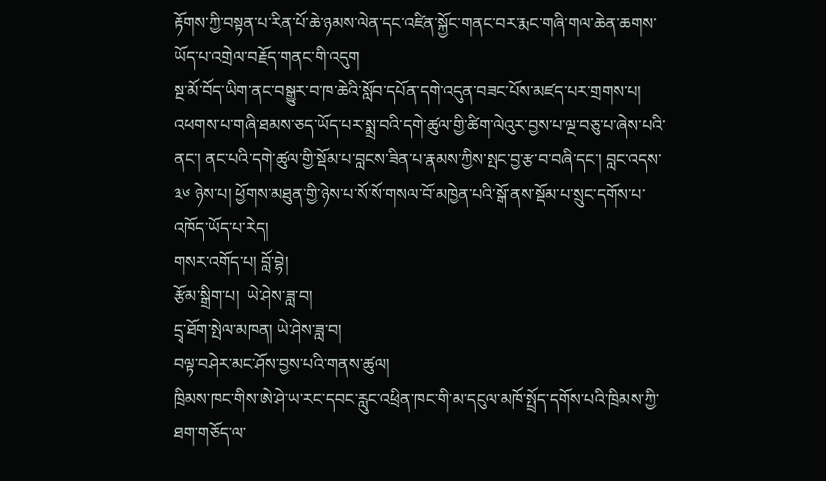རྟོགས་ཀྱི་བསྟན་པ་རིན་པོ་ཆེ་ཉམས་ལེན་དང་འཛིན་སྐྱོང་གནང་བར་རྨང་གཞི་གལ་ཆེན་ཆགས་ཡོད་པ་འགྲེལ་བརྗོད་གནང་གི་འདུག
སྔ་མོ་བོད་ཡིག་ནང་བསྒྱུར་བ་ཁ་ཆེའི་སློབ་དཔོན་དགེ་འདུན་བཟང་པོས་མཛད་པར་གྲགས་པ། འཕགས་པ་གཞི་ཐམས་ཅད་ཡོད་པར་སྨྲ་བའི་དགེ་ཚུལ་གྱི་ཚིག་ལེའུར་བྱས་པ་ལྔ་བཅུ་པ་ཞེས་པའི་ནང་། ནང་པའི་དགེ་ཚུལ་གྱི་སྡོམ་པ་བླངས་ཟིན་པ་རྣམས་ཀྱིས་སྤང་བྱ་རྩ་བ་བཞི་དང་། བླང་འདས་ ༣༦ ཉེས་པ། ཕྱོགས་མཐུན་གྱི་ཉེས་པ་སོ་སོ་གསལ་བོ་མཁྱེན་པའི་སྒོ་ནས་སྡོམ་པ་སྲུང་དགོས་པ་འཁོད་ཡོད་པ་རེད།
གསར་འགོད་པ། བློ་བྷེ།
རྩོམ་སྒྲིག་པ།  ཡེ་ཤེས་ཟླ་བ།
དྲྭ་ཐོག་སྤེལ་མཁན། ཡེ་ཤེས་ཟླ་བ།
བལྟ་བཤེར་མང་ཤོས་བྱས་པའི་གནས་ཚུལ།
ཁྲིམས་ཁང་གིས་ཨེ་ཤེ་ཡ་རང་དབང་རླུང་འཕྲིན་ཁང་གི་མ་དངུལ་མཁོ་སྤྲོད་དགོས་པའི་ཁྲིམས་ཀྱི་ཐག་གཅོད་ལ་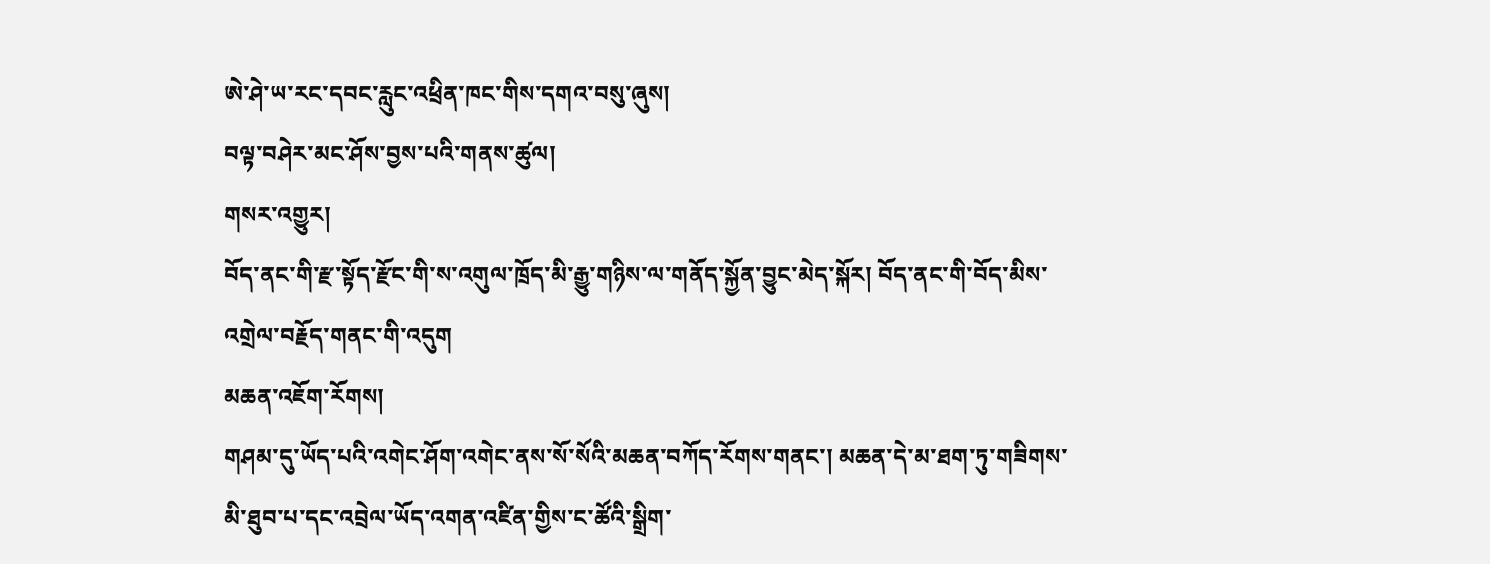ཨེ་ཤེ་ཡ་རང་དབང་རླུང་འཕྲིན་ཁང་གིས་དགའ་བསུ་ཞུས།
བལྟ་བཤེར་མང་ཤོས་བྱས་པའི་གནས་ཚུལ།
གསར་འགྱུར།
བོད་ནང་གི་རྫ་སྟོད་རྫོང་གི་ས་འགུལ་ཁྲོད་མི་རྒྱུ་གཉིས་ལ་གནོད་སྐྱོན་བྱུང་མེད་སྐོར། བོད་ནང་གི་བོད་མིས་འགྲེལ་བརྗོད་གནང་གི་འདུག
མཆན་འཇོག་རོགས།
གཤམ་དུ་ཡོད་པའི་འགེང་ཤོག་འགེང་ནས་སོ་སོའི་མཆན་བཀོད་རོགས་གནང་། མཆན་དེ་མ་ཐག་ཏུ་གཟིགས་མི་ཐུབ་པ་དང་འབྲེལ་ཡོད་འགན་འཛིན་གྱིས་ང་ཚོའི་སྒྲིག་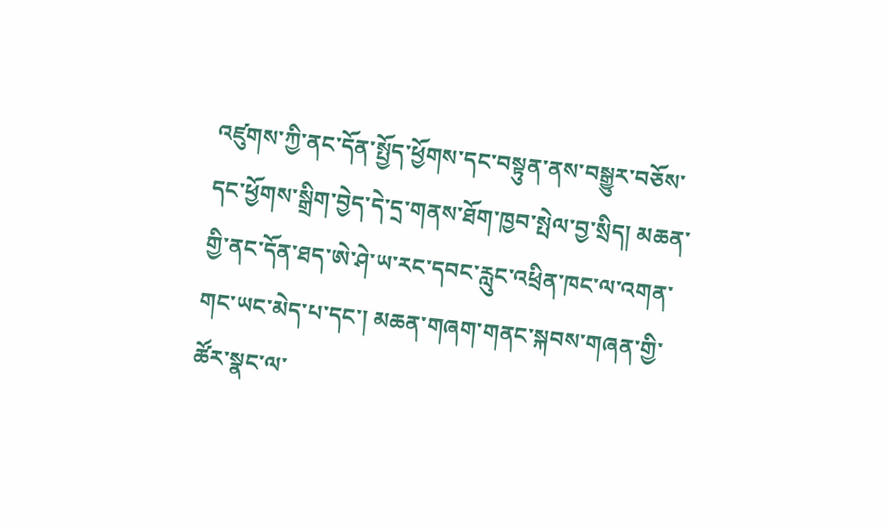འཛུགས་ཀྱི་ནང་དོན་སྤྱོད་ཕྱོགས་དང་བསྟུན་ནས་བསྒྱུར་བཅོས་དང་ཕྱོགས་སྒྲིག་བྱེད་དེ་དྲ་གནས་ཐོག་ཁྱབ་སྤེལ་བྱ་སྲིད། མཆན་གྱི་ནང་དོན་ཐད་ཨེ་ཤེ་ཡ་རང་དབང་རླུང་འཕྲིན་ཁང་ལ་འགན་གང་ཡང་མེད་པ་དང་། མཆན་གཞག་གནང་སྐབས་གཞན་གྱི་ཚོར་སྣང་ལ་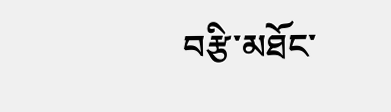བརྩི་མཐོང་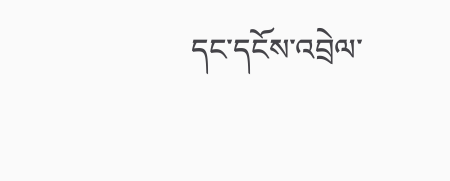དང་དངོས་འབྲེལ་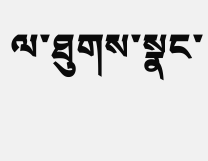ལ་ཐུགས་སྣང་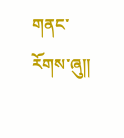གནང་རོགས་ཞུ༎